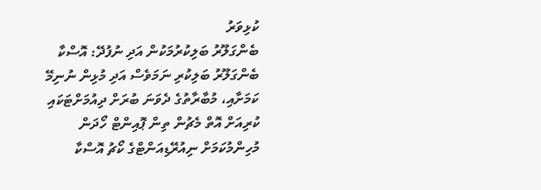ކުޅިވަރު
ބެންގަލޫރު ބަލިކުރުމަކުން އަދި ނުފުދޭ: އޮސްކާ
ބެންގަލޫރު ބަލިކުރި ނަމަވެސް އަދި މުޅިން ނުނިމޭ ކަމަށާއި، މުބާރާތުގެ ދެވަނަ ބުރަށް ދިއުމަށްޓަކައި ކުރިއަށް އޮތް މެޗުން ތިން ޕޮއިންޓް ހޯދަން މުހިންމުކަމަށް ނިއުރޭޑިއަންޓްގެ ކޯޗު އޮސްކާ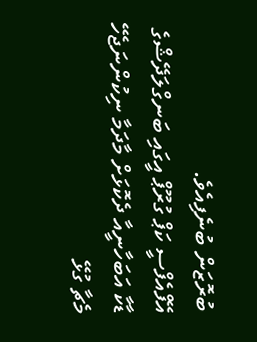ބުރޮޒަން ބުނެފިއެވެ.
އޭފްއެފްސީ ކަޕް ގުރޫޕް އީގައި ބަނގްލަދޭޝްގެ ޑާކާ އަބަހާނީއާ ދެކޮޅަށް މާދަމާ ނިކުންނަޖެހޭ މެޗާ ގުޅޭ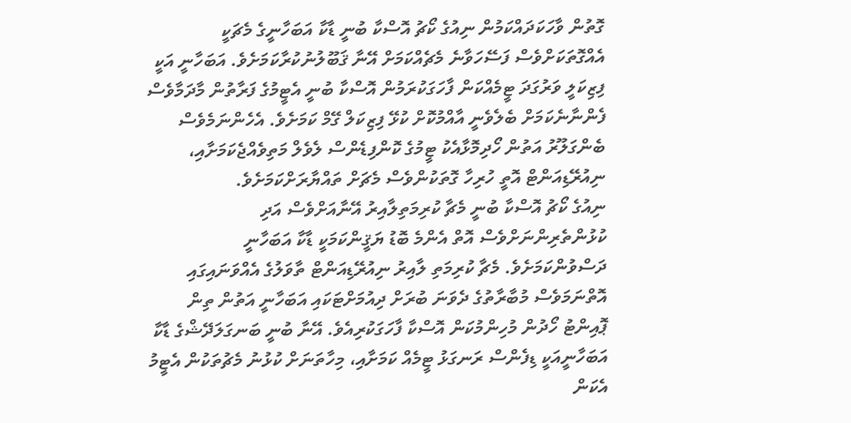ގޮތުން ވާހަކަދައްކަމުން ނިއުގެ ކޯޗު އޮސްކާ ބުނީ ޑާކާ އަބަހާނީގެ މެޗަކީ އެއްގޮތަކަށްވެސް ފަސޭހަވާނެ މެޗެއްކަމަށް އޭނާ ޤަބޫލުނުކުރާކަމަށެވެ. އަބަހާނީ އަކީ ފިޒިކަލީ ވަރުގަދަ ޓީމެއްކަން ފާހަގަކުރަމުން އޮސްކާ ބުނީ އެޓީމުގެ ފަރާތުން މާދަމާވެސް ފެންނާނެކަމަށް ބެލެވެނީ އާއްމުކޮށް ކުޅޭ ފިޒިކަލް ގޭމް ކަމަށެވެ. އެހެންނަމެވެސް ބެންގަލޫރު އަތުން ހޯދިމޮޅާއެކު ޓީމުގެ ކޮންފިޑެންސް ލެވެލް މަތިވެއްޖެކަމަށާއި، ނިއުރޭޑިއަންޓް އޮތީ ހުރިހާ ގޮތަކުންވެސް މެޗަށް ތައްޔާރަށްކަމަށެވެ.
ނިއުގެ ކޯޗު އޮސްކާ ބުނީ މެޗާ ކުރިމަތިލާއިރު އޭނާއަށްވެސް އަދި ކުޅުންތެރިންނަށްވެސް އޮތް އެންމެ ބޮޑު ޔަޤީންކަމަކީ ޑާކާ އަބަހާނީ ދަސްވުންކަމަށެވެ. މެޗާ ކުރިމަތި ލާއިރު ނިއުރޭޑިއަންޓް ތާވަލުގެ އެއްވަނައިގައި އޮތްނަމަވެސް މުބާރާތުގެ ދެވަނަ ބުރަށް ދިއުމަށްޓަކައި އަބަހާނީ އަތުން ތިން ޕޮއިންޓު ހޯދުން މުހިންމުކަން އޮސްކާ ފާހަގަކުރިއެވެ. އޭނާ ބުނީ ބަނގަލަދޭޝްގެ ޑާކާ އަބަހާނީއަކީ ޑިފެންސް ރަނގަޅު ޓީމެއް ކަމަށާއި، މިހާތަނަށް ކުޅުނު މެޗުތަކުން އެޓީމު އެކަން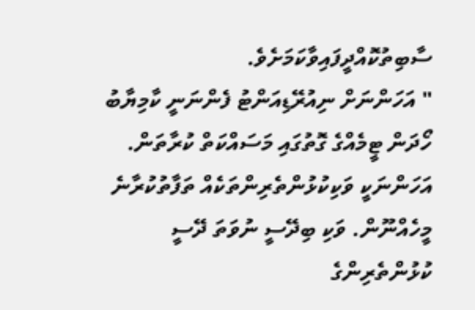ސާބިތުކޮއްދީފައިވާކަމަށެވެ.
" އަހަންނަށް ނިއުރޭޑިއަންޓު ފެންނަނީ ކާމިޔާބު ހޯދަން ޓީމެއްގެ ގޮތުގައި މަސައްކަތް ކުރާތަން. އަހަންނަކީ ވަކިކުޅުންތެރިންތަކެއް ތަފާތުކުރާނެ މީހެއްނޫން. ވަކި ބިދޭސީ ނުވަތަ ދޭސީ ކުޅުންތެރިންގެ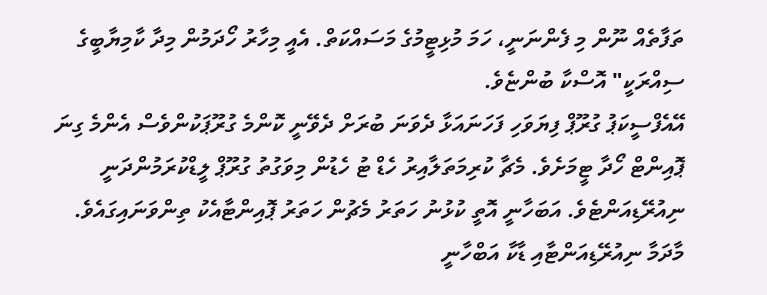ތަފާތެއް ނޫން މި ފެންނަނީ، ހަމަ މުޅިޓީމުގެ މަސައްކަތް. އެއީ މިހާރު ހޯދަމުން މިދާ ކާމިޔާބީގެ ސިއްރަކީ" އޮސްކާ ބުންޏެވެ.
އޭއެފްސީކަޕު ގުރޫޕް ފިޔަވަހި ފަހަނައަޅާ ދެވަނަ ބުރަށް ދެވޭނީ ކޮންމެ ގުރޫޕަކުންވެސް އެންމެ ގިނަ ޕޮއިންޓް ހޯދާ ޓީމަށެވެ. މެޗާ ކުރިމަތަލާއިރު ހެޑް ޓު ހެޑުން މިވަގުތު ގުރޫޕް ލީޑްކުރަމުންދަނީ ނިއުރޭޑިއަންޓެވެ. އަބަހާނީ އޮތީ ކުޅުނު ހަތަރު މެޗުން ހަތަރު ޕޮއިންޓާއެކު ތިންވަނައިގައެވެ.
މާދަމާ ނިއުރޭޑިއަންޓާއި ޑާކާ އަބްހާނީ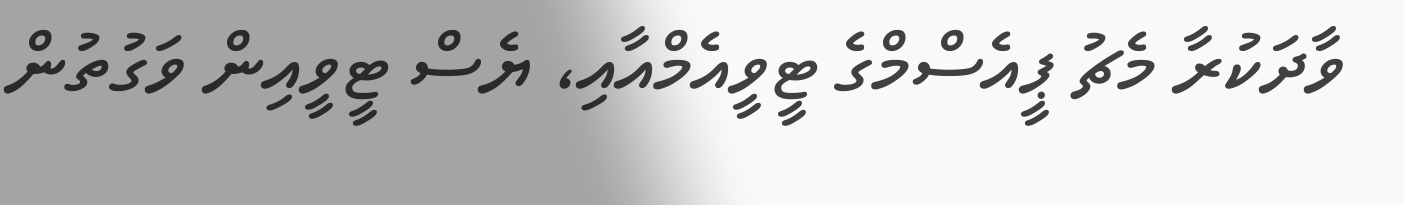ވާދަކުރާ މެޗު ޕީއެސްމްގެ ޓީވީއެމްއާއި، ޔެސް ޓީވީއިން ވަގުތުން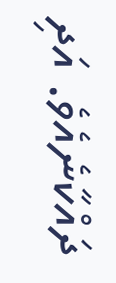ދައްކާނެއެވެ. އަދި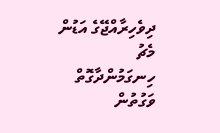ދިވެހިރާއްޖޭގެ އަޑުން މެޗު ހިނގަމުންދާގޮތް ވަގުތުން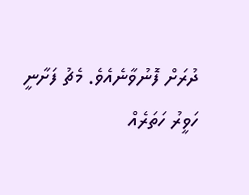ދުރަށް ފޮނުވާނެއެވެ. މެޗު ފަށާނީ ހަވީރު ހަތަރެއް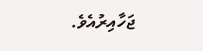ޖަހާއިރުއެވެ.